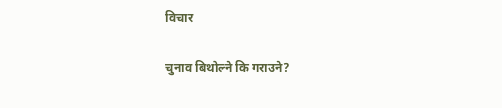विचार

चुनाव बिथोल्ने कि गराउने?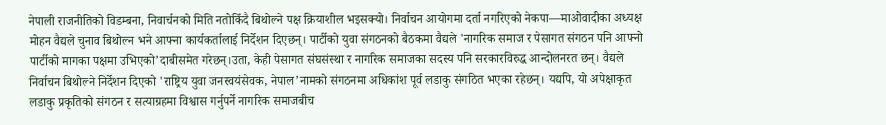नेपाली राजनीतिको विडम्बना, निवार्चनको मिति नतोकिँदै बिथोल्ने पक्ष क्रियाशील भइसक्यो। निर्वाचन आयोगमा दर्ता नगरिएको नेकपा—माओवादीका अध्यक्ष मोहन वैद्यले चुनाव बिथोल्न भने आफ्ना कार्यकर्तालाई निर्देशन दिएछन्। पार्टीको युवा संगठनको बैठकमा वैद्यले 'नागरिक समाज र पेसागत संगठन पनि आफ्नो पार्टीको मागका पक्षमा उभिएको’दाबीसमेत गरेछन्।उता, केही पेसागत संघसंस्था र नागरिक समाजका सदस्य पनि सरकारविरुद्ध आन्दोलनरत छन्। वैद्यले निर्वाचन बिथोल्ने निर्देशन दिएको 'राष्ट्रिय युवा जनस्वयंसेवक, नेपाल’नामको संगठनमा अधिकांश पूर्व लडाकु संगठित भएका रहेछन्। यद्यपि, यो अपेक्षाकृत लडाकु प्रकृतिको संगठन र सत्याग्रहमा विश्वास गर्नुपर्ने नागरिक समाजबीच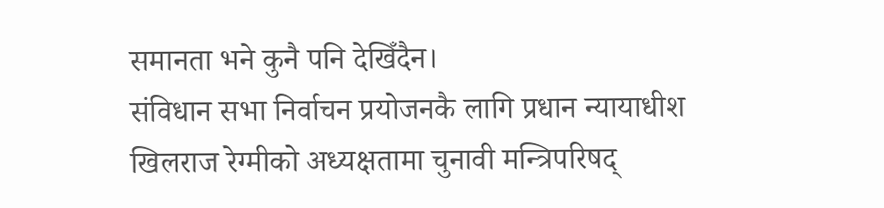समानता भने कुनै पनि देखिँदैन।
संविधान सभा निर्वाचन प्रयोजनकै लागि प्रधान न्यायाधीश खिलराज रेग्मीको अध्यक्षतामा चुनावी मन्त्रिपरिषद्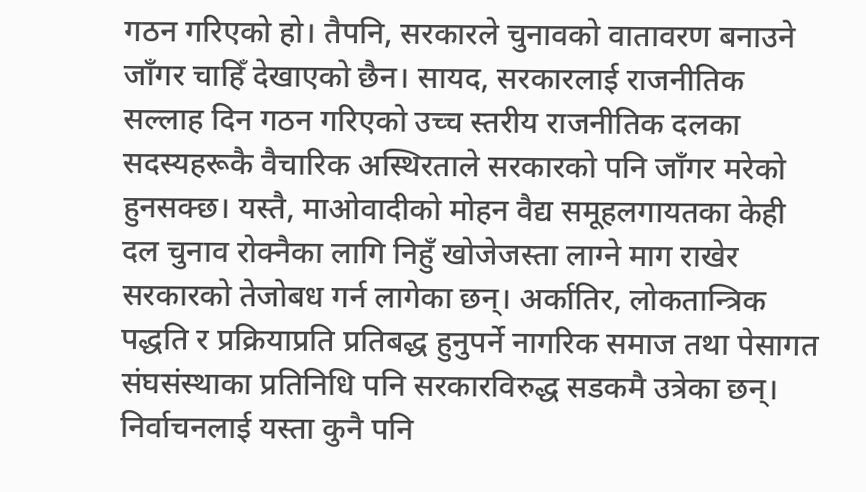गठन गरिएको हो। तैपनि, सरकारले चुनावको वातावरण बनाउने जाँगर चाहिँ देखाएको छैन। सायद, सरकारलाई राजनीतिक सल्लाह दिन गठन गरिएको उच्च स्तरीय राजनीतिक दलका सदस्यहरूकै वैचारिक अस्थिरताले सरकारको पनि जाँगर मरेको हुनसक्छ। यस्तै, माओवादीको मोहन वैद्य समूहलगायतका केही दल चुनाव रोक्नैका लागि निहुँ खोजेजस्ता लाग्ने माग राखेर सरकारको तेजोबध गर्न लागेका छन्। अर्कातिर, लोकतान्त्रिक पद्धति र प्रक्रियाप्रति प्रतिबद्ध हुनुपर्ने नागरिक समाज तथा पेसागत संघसंस्थाका प्रतिनिधि पनि सरकारविरुद्ध सडकमै उत्रेका छन्। निर्वाचनलाई यस्ता कुनै पनि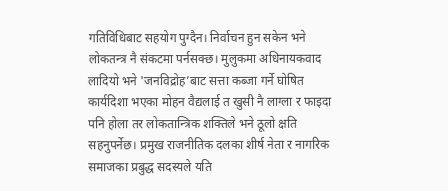गतिविधिबाट सहयोग पुग्दैन। निर्वाचन हुन सकेन भने लोकतन्त्र नै संकटमा पर्नसक्छ। मुलुकमा अधिनायकवाद लादियो भने 'जनविद्रोह’बाट सत्ता कब्जा गर्ने घोषित कार्यदिशा भएका मोहन वैद्यलाई त खुसी नै लाग्ला र फाइदा पनि होला तर लोकतान्त्रिक शक्तिले भने ठूलो क्षति सहनुपर्नेछ। प्रमुख राजनीतिक दलका शीर्ष नेता र नागरिक समाजका प्रबुद्ध सदस्यले यति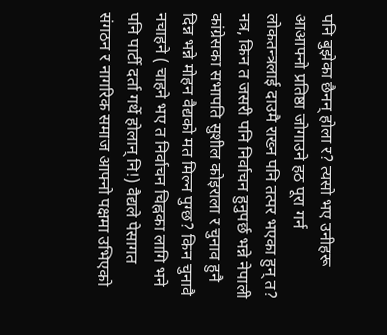पनि बुझेका छैनन् होला र? त्यसो भए उनीहरू आआफ्नो प्रतिष्ठा जोगाउने हठ पूरा गर्न लोकतन्त्रलाई दाउमै राख्न पनि तत्पर भएका हुन् त? नत्र, किन त जसरी पनि निर्वाचन हुनुपर्छ भन्ने नेपाली कांग्रेसका सभापति सुशील कोइराला र चुनाव हुनै दिन्न भन्ने मोहन वैद्यको मत मिल्न पुग्छ? किन चुनावै नचाहने ( चाहने भए त निर्वाचन चिह्नका लागि भने पनि पार्टी दर्ता गर्थे होलान् नि!) वैद्यले पेसागत संगठन र नागरिक समाज आफ्नो पक्षमा उभिएको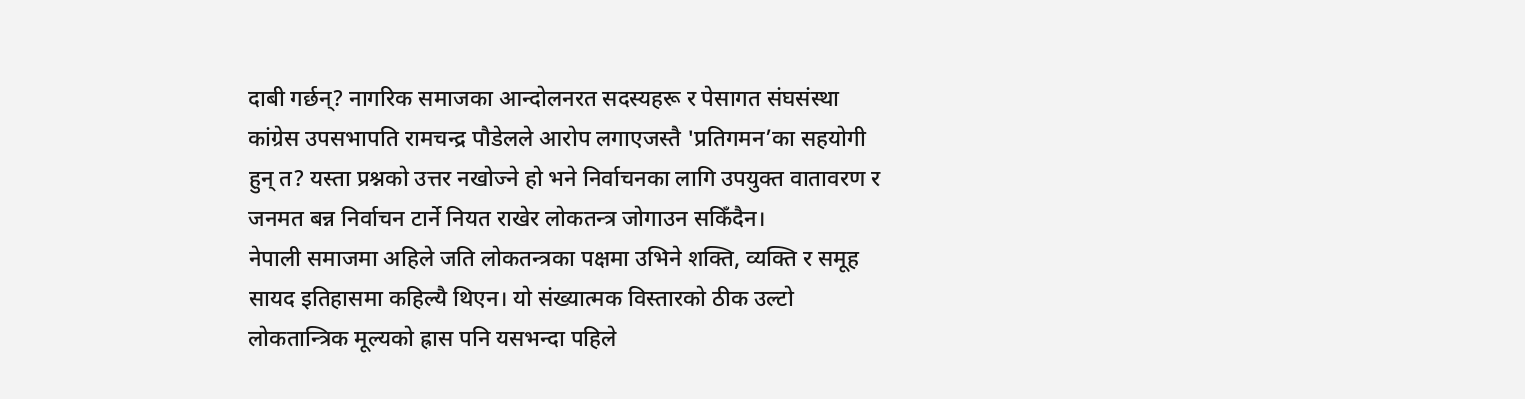दाबी गर्छन्? नागरिक समाजका आन्दोलनरत सदस्यहरू र पेसागत संघसंस्था कांग्रेस उपसभापति रामचन्द्र पौडेलले आरोप लगाएजस्तै 'प्रतिगमन’का सहयोगी हुन् त? यस्ता प्रश्नको उत्तर नखोज्ने हो भने निर्वाचनका लागि उपयुक्त वातावरण र जनमत बन्न निर्वाचन टार्ने नियत राखेर लोकतन्त्र जोगाउन सकिँदैन।
नेपाली समाजमा अहिले जति लोकतन्त्रका पक्षमा उभिने शक्ति, व्यक्ति र समूह सायद इतिहासमा कहिल्यै थिएन। यो संख्यात्मक विस्तारको ठीक उल्टो लोकतान्त्रिक मूल्यको ह्रास पनि यसभन्दा पहिले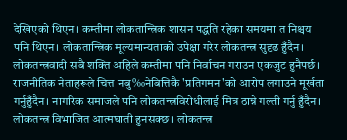देखिएको थिएन। कम्तीमा लोकतान्त्रिक शासन पद्धति रहेका समयमा त निश्चय पनि थिएन। लोकतान्त्रिक मूल्यमान्यताको उपेक्षा गरेर लोकतन्त्र सुदृढ हुँदैन। लोकतन्त्रवादी सबै शक्ति अहिले कम्तीमा पनि निर्वाचन गराउन एकजुट हुनैपर्छ। राजनीतिक नेताहरूले चित्त नबु‰नेबित्तिकै 'प्रतिगमन'को आरोप लगाउने मूर्खता गर्नुहुँदैन। नागरिक समाजले पनि लोकतन्त्रविरोधीलाई मित्र ठान्ने गल्ती गर्नु हुँदैन। लोकतन्त्र विभाजित आत्मघाती हुनसक्छ। लोकतन्त्र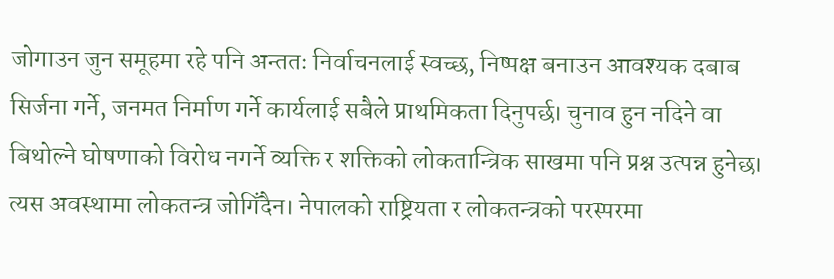जोगाउन जुन समूहमा रहे पनि अन्ततः निर्वाचनलाई स्वच्छ, निष्पक्ष बनाउन आवश्यक दबाब सिर्जना गर्ने, जनमत निर्माण गर्ने कार्यलाई सबैले प्राथमिकता दिनुपर्छ। चुनाव हुन नदिने वा बिथोल्ने घोषणाको विरोध नगर्ने व्यक्ति र शक्तिको लोकतान्त्रिक साखमा पनि प्रश्न उत्पन्न हुनेछ। त्यस अवस्थामा लोकतन्त्र जोगिँदैन। नेपालको राष्ट्रियता र लोकतन्त्रको परस्परमा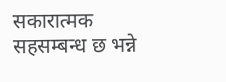सकारात्मक सहसम्बन्ध छ भन्ने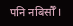पनि नबिर्सौँ।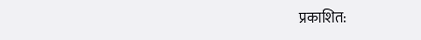प्रकाशित: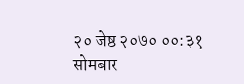२० जेष्ठ २०७० ००:३१ सोमबार